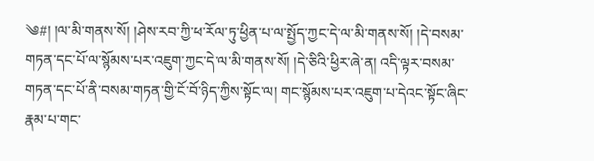༄#། །ལ་མི་གནས་སོ། །ཤེས་རབ་ཀྱི་ཕ་རོལ་ཏུ་ཕྱིན་པ་ལ་སྤྱོད་ཀྱང་དེ་ལ་མི་གནས་སོ། །དེ་བསམ་གཏན་དང་པོ་ལ་སྙོམས་པར་འཇུག་ཀྱང་དེ་ལ་མི་གནས་སོ། །དེ་ཅིའི་ཕྱིར་ཞེ་ན། འདི་ལྟར་བསམ་གཏན་དང་པོ་ནི་བསམ་གཏན་གྱི་ངོ་བོ་ཉིད་ཀྱིས་སྟོང་ལ། གང་སྙོམས་པར་འཇུག་པ་དེའང་སྟོང་ཞིང་རྣམ་པ་གང་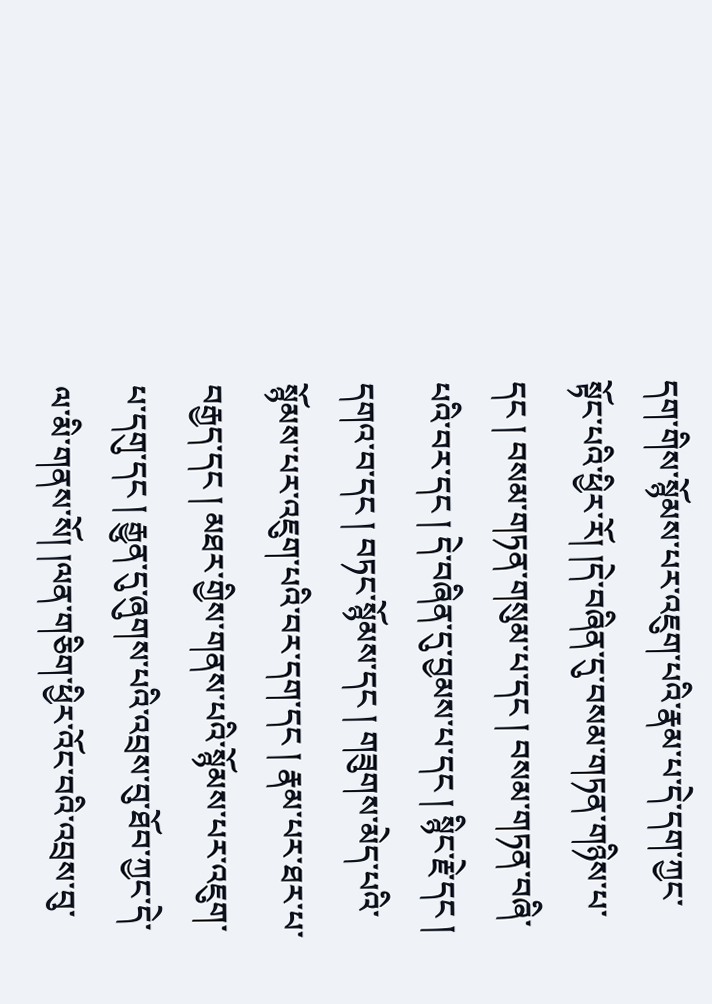དག་གིས་སྙོམས་པར་འཇུག་པའི་རྣམ་པ་དེ་དག་ཀྱང་སྟོང་པའི་ཕྱིར་རོ། །དེ་བཞིན་དུ་བསམ་གཏན་གཉིས་པ་དང ། བསམ་གཏན་གསུམ་པ་དང ། བསམ་གཏན་བཞི་པའི་བར་དང ། དེ་བཞིན་དུ་བྱམས་པ་དང ། སྙིང་རྗེ་དང ། དགའ་བ་དང ། བཏང་སྙོམས་དང ། གཟུགས་མེད་པའི་སྙོམས་པར་འཇུག་པའི་བར་དག་དང ། རྣམ་པར་ཐར་པ་བརྒྱད་དང ། མཐར་གྱིས་གནས་པའི་སྙོམས་པར་འཇུག་པ་དགུ་དང ། རྒྱུན་དུ་ཞུགས་པའི་འབྲས་བུ་ཐོབ་ཀྱང་དེ་ལ་མི་གནས་སོ། །ལན་གཅིག་ཕྱིར་འོང་བའི་འབྲས་བུ་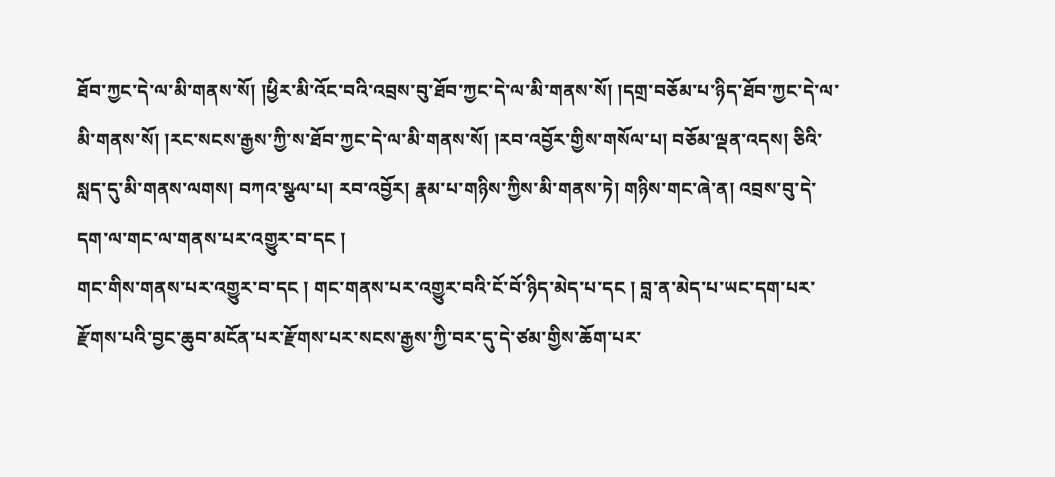ཐོབ་ཀྱང་དེ་ལ་མི་གནས་སོ། །ཕྱིར་མི་འོང་བའི་འབྲས་བུ་ཐོབ་ཀྱང་དེ་ལ་མི་གནས་སོ། །དགྲ་བཅོམ་པ་ཉིད་ཐོབ་ཀྱང་དེ་ལ་མི་གནས་སོ། །རང་སངས་རྒྱས་ཀྱི་ས་ཐོབ་ཀྱང་དེ་ལ་མི་གནས་སོ། །རབ་འབྱོར་གྱིས་གསོལ་པ། བཅོམ་ལྡན་འདས། ཅིའི་སླད་དུ་མི་གནས་ལགས། བཀའ་སྩལ་པ། རབ་འབྱོར། རྣམ་པ་གཉིས་ཀྱིས་མི་གནས་ཏེ། གཉིས་གང་ཞེ་ན། འབྲས་བུ་དེ་དག་ལ་གང་ལ་གནས་པར་འགྱུར་བ་དང །
གང་གིས་གནས་པར་འགྱུར་བ་དང ། གང་གནས་པར་འགྱུར་བའི་ངོ་བོ་ཉིད་མེད་པ་དང ། བླ་ན་མེད་པ་ཡང་དག་པར་རྫོགས་པའི་བྱང་ཆུབ་མངོན་པར་རྫོགས་པར་སངས་རྒྱས་ཀྱི་བར་དུ་དེ་ཙམ་གྱིས་ཆོག་པར་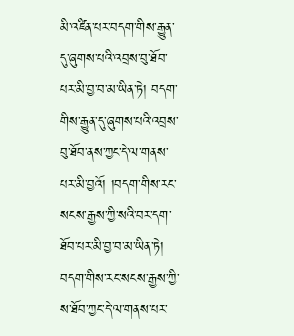མི་འཛིན་པར་བདག་གིས་རྒྱུན་དུ་ཞུགས་པའི་འབྲས་བུ་ཐོབ་པར་མི་བྱ་བ་མ་ཡིན་ཏེ། བདག་གིས་རྒྱུན་དུ་ཞུགས་པའི་འབྲས་བུ་ཐོབ་ནས་ཀྱང་དེ་ལ་གནས་པར་མི་བྱའོ། །བདག་གིས་རང་སངས་རྒྱས་ཀྱི་སའི་བར་དག་ཐོབ་པར་མི་བྱ་བ་མ་ཡིན་ཏེ། བདག་གིས་རང་སངས་རྒྱས་ཀྱི་ས་ཐོབ་ཀྱང་དེ་ལ་གནས་པར་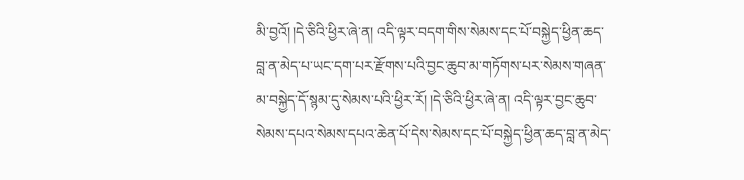མི་བྱའོ། །དེ་ཅིའི་ཕྱིར་ཞེ་ན། འདི་ལྟར་བདག་གིས་སེམས་དང་པོ་བསྐྱེད་ཕྱིན་ཆད་བླ་ན་མེད་པ་ཡང་དག་པར་རྫོགས་པའི་བྱང་ཆུབ་མ་གཏོགས་པར་སེམས་གཞན་མ་བསྐྱེད་དོ་སྙམ་དུ་སེམས་པའི་ཕྱིར་རོ། །དེ་ཅིའི་ཕྱིར་ཞེ་ན། འདི་ལྟར་བྱང་ཆུབ་སེམས་དཔའ་སེམས་དཔའ་ཆེན་པོ་དེས་སེམས་དང་པོ་བསྐྱེད་ཕྱིན་ཆད་བླ་ན་མེད་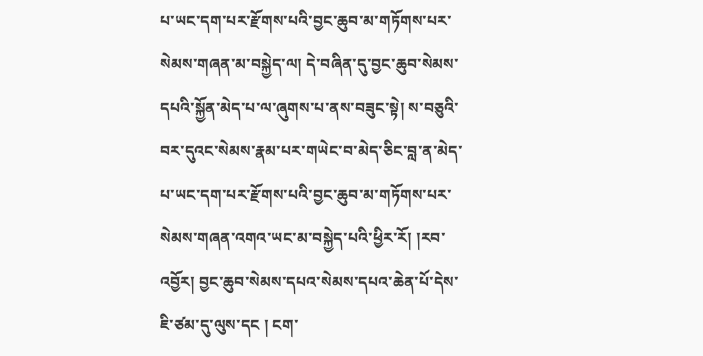པ་ཡང་དག་པར་རྫོགས་པའི་བྱང་ཆུབ་མ་གཏོགས་པར་སེམས་གཞན་མ་བསྐྱེད་ལ། དེ་བཞིན་དུ་བྱང་ཆུབ་སེམས་དཔའི་སྐྱོན་མེད་པ་ལ་ཞུགས་པ་ནས་བཟུང་སྟེ། ས་བཅུའི་བར་དུའང་སེམས་རྣམ་པར་གཡེང་བ་མེད་ཅིང་བླ་ན་མེད་པ་ཡང་དག་པར་རྫོགས་པའི་བྱང་ཆུབ་མ་གཏོགས་པར་སེམས་གཞན་འགའ་ཡང་མ་བསྐྱེད་པའི་ཕྱིར་རོ། །རབ་འབྱོར། བྱང་ཆུབ་སེམས་དཔའ་སེམས་དཔའ་ཆེན་པོ་དེས་ཇི་ཙམ་དུ་ལུས་དང ། ངག་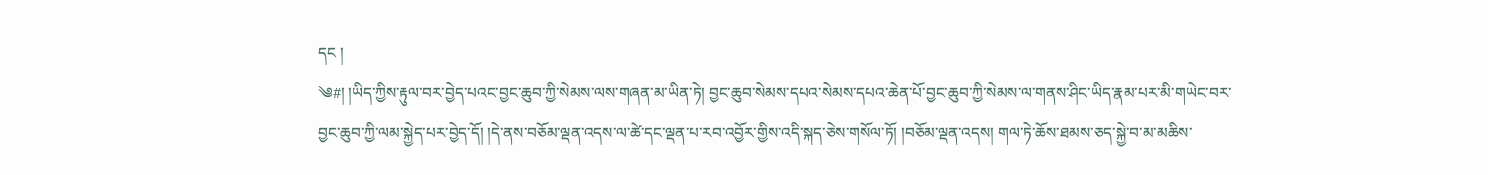དང །
༄#། །ཡིད་ཀྱིས་རྟུལ་བར་བྱེད་པའང་བྱང་ཆུབ་ཀྱི་སེམས་ལས་གཞན་མ་ཡིན་ཏེ། བྱང་ཆུབ་སེམས་དཔའ་སེམས་དཔའ་ཆེན་པོ་བྱང་ཆུབ་ཀྱི་སེམས་ལ་གནས་ཤིང་ཡིད་རྣམ་པར་མི་གཡེང་བར་བྱང་ཆུབ་ཀྱི་ལམ་སྐྱེད་པར་བྱེད་དོ། །དེ་ནས་བཅོམ་ལྡན་འདས་ལ་ཚེ་དང་ལྡན་པ་རབ་འབྱོར་གྱིས་འདི་སྐད་ཅེས་གསོལ་ཏོ། །བཅོམ་ལྡན་འདས། གལ་ཏེ་ཆོས་ཐམས་ཅད་སྐྱེ་བ་མ་མཆིས་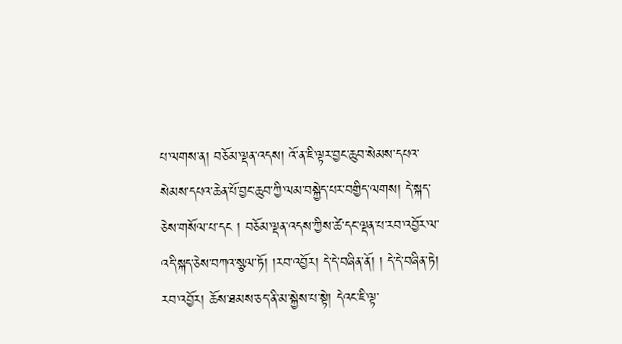པ་ལགས་ན། བཅོམ་ལྡན་འདས། འོ་ན་ཇི་ལྟར་བྱང་ཆུབ་སེམས་དཔའ་སེམས་དཔའ་ཆེན་པོ་བྱང་ཆུབ་ཀྱི་ལམ་བསྐྱེད་པར་བགྱིད་ལགས། དེ་སྐད་ཅེས་གསོལ་པ་དང ། བཅོམ་ལྡན་འདས་ཀྱིས་ཚེ་དང་ལྡན་པ་རབ་འབྱོར་ལ་འདི་སྐད་ཅེས་བཀའ་སྩལ་ཏོ། །རབ་འབྱོར། དེ་དེ་བཞིན་ནོ། ། དེ་དེ་བཞིན་ཏེ། རབ་འབྱོར། ཆོས་ཐམས་ཅད་ནི་མ་སྐྱེས་པ་སྟེ། དེའང་ཇི་ལྟ་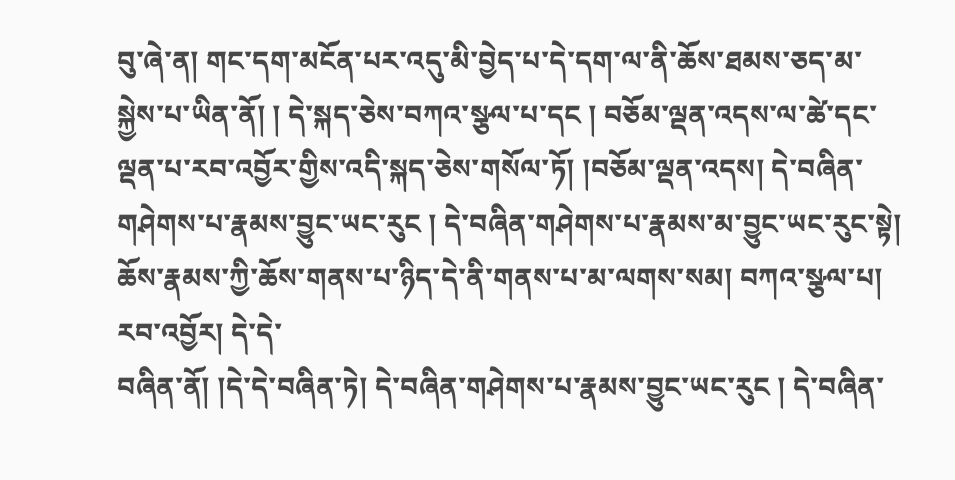བུ་ཞེ་ན། གང་དག་མངོན་པར་འདུ་མི་བྱེད་པ་དེ་དག་ལ་ནི་ཆོས་ཐམས་ཅད་མ་སྐྱེས་པ་ཡིན་ནོ། ། དེ་སྐད་ཅེས་བཀའ་སྩལ་པ་དང ། བཅོམ་ལྡན་འདས་ལ་ཚེ་དང་ལྡན་པ་རབ་འབྱོར་གྱིས་འདི་སྐད་ཅེས་གསོལ་ཏོ། །བཅོམ་ལྡན་འདས། དེ་བཞིན་གཤེགས་པ་རྣམས་བྱུང་ཡང་རུང ། དེ་བཞིན་གཤེགས་པ་རྣམས་མ་བྱུང་ཡང་རུང་སྟེ། ཆོས་རྣམས་ཀྱི་ཆོས་གནས་པ་ཉིད་དེ་ནི་གནས་པ་མ་ལགས་སམ། བཀའ་སྩལ་པ། རབ་འབྱོར། དེ་དེ་
བཞིན་ནོ། །དེ་དེ་བཞིན་ཏེ། དེ་བཞིན་གཤེགས་པ་རྣམས་བྱུང་ཡང་རུང ། དེ་བཞིན་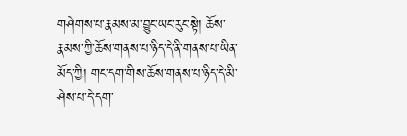གཤེགས་པ་རྣམས་མ་བྱུང་ཡང་རུང་སྟེ། ཆོས་རྣམས་ཀྱི་ཆོས་གནས་པ་ཉིད་དེ་ནི་གནས་པ་ཡིན་མོད་ཀྱི། གང་དག་གིས་ཆོས་གནས་པ་ཉིད་དེ་མི་ཤེས་པ་དེ་དག་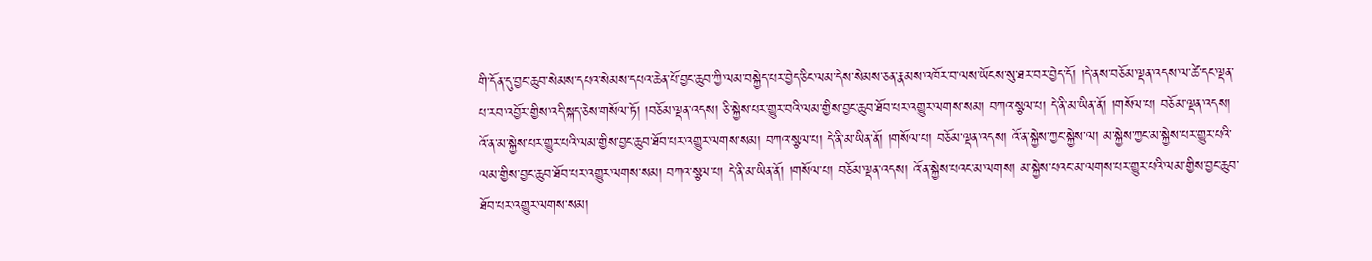གི་དོན་དུ་བྱང་ཆུབ་སེམས་དཔའ་སེམས་དཔའ་ཆེན་པོ་བྱང་ཆུབ་ཀྱི་ལམ་བསྐྱེད་པར་བྱེད་ཅིང་ལམ་དེས་སེམས་ཅན་རྣམས་འཁོར་བ་ལས་ཡོངས་སུ་ཐར་བར་བྱེད་དོ། །དེ་ནས་བཅོམ་ལྡན་འདས་ལ་ཚེ་དང་ལྡན་པ་རབ་འབྱོར་གྱིས་འདི་སྐད་ཅེས་གསོལ་ཏོ། །བཅོམ་ལྡན་འདས། ཅི་སྐྱེས་པར་གྱུར་བའི་ལམ་གྱིས་བྱང་ཆུབ་ཐོབ་པར་འགྱུར་ལགས་སམ། བཀའ་སྩལ་པ། དེ་ནི་མ་ཡིན་ནོ། །གསོལ་པ། བཅོམ་ལྡན་འདས། འོ་ན་མ་སྐྱེས་པར་གྱུར་པའི་ལམ་གྱིས་བྱང་ཆུབ་ཐོབ་པར་འགྱུར་ལགས་སམ། བཀའ་སྩལ་པ། དེ་ནི་མ་ཡིན་ནོ། །གསོལ་པ། བཅོམ་ལྡན་འདས། འོ་ན་སྐྱེས་ཀྱང་སྐྱེས་ལ། མ་སྐྱེས་ཀྱང་མ་སྐྱེས་པར་གྱུར་པའི་ལམ་གྱིས་བྱང་ཆུབ་ཐོབ་པར་འགྱུར་ལགས་སམ། བཀའ་སྩལ་པ། དེ་ནི་མ་ཡིན་ནོ། །གསོལ་པ། བཅོམ་ལྡན་འདས། འོ་ན་སྐྱེས་པའང་མ་ལགས། མ་སྐྱེས་པའང་མ་ལགས་པར་གྱུར་པའི་ལམ་གྱིས་བྱང་ཆུབ་ཐོབ་པར་འགྱུར་ལགས་སམ།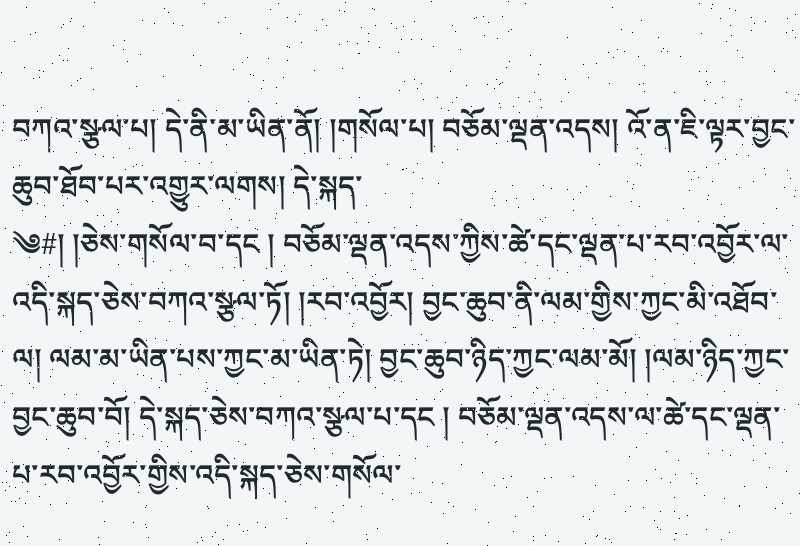བཀའ་སྩལ་པ། དེ་ནི་མ་ཡིན་ནོ། །གསོལ་པ། བཅོམ་ལྡན་འདས། འོ་ན་ཇི་ལྟར་བྱང་ཆུབ་ཐོབ་པར་འགྱུར་ལགས། དེ་སྐད་
༄#། །ཅེས་གསོལ་བ་དང ། བཅོམ་ལྡན་འདས་ཀྱིས་ཚེ་དང་ལྡན་པ་རབ་འབྱོར་ལ་འདི་སྐད་ཅེས་བཀའ་སྩལ་ཏོ། །རབ་འབྱོར། བྱང་ཆུབ་ནི་ལམ་གྱིས་ཀྱང་མི་འཐོབ་ལ། ལམ་མ་ཡིན་པས་ཀྱང་མ་ཡིན་ཏེ། བྱང་ཆུབ་ཉིད་ཀྱང་ལམ་མོ། །ལམ་ཉིད་ཀྱང་བྱང་ཆུབ་བོ། དེ་སྐད་ཅེས་བཀའ་སྩལ་པ་དང ། བཅོམ་ལྡན་འདས་ལ་ཚེ་དང་ལྡན་པ་རབ་འབྱོར་གྱིས་འདི་སྐད་ཅེས་གསོལ་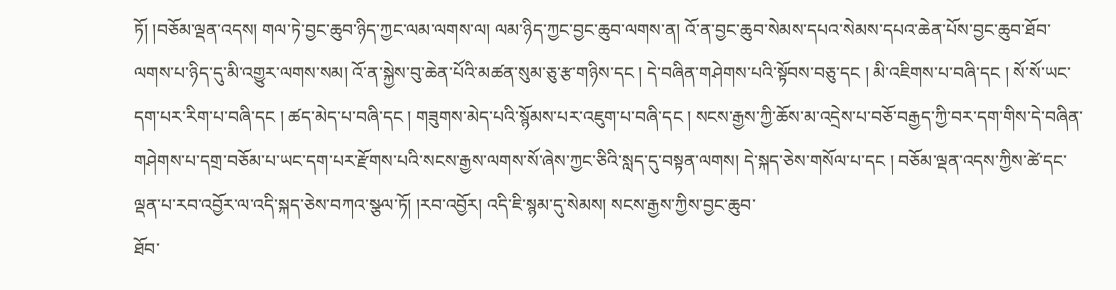ཏོ། །བཅོམ་ལྡན་འདས། གལ་ཏེ་བྱང་ཆུབ་ཉིད་ཀྱང་ལམ་ལགས་ལ། ལམ་ཉིད་ཀྱང་བྱང་ཆུབ་ལགས་ན། འོ་ན་བྱང་ཆུབ་སེམས་དཔའ་སེམས་དཔའ་ཆེན་པོས་བྱང་ཆུབ་ཐོབ་ལགས་པ་ཉིད་དུ་མི་འགྱུར་ལགས་སམ། འོ་ན་སྐྱེས་བུ་ཆེན་པོའི་མཚན་སུམ་ཅུ་རྩ་གཉིས་དང ། དེ་བཞིན་གཤེགས་པའི་སྟོབས་བཅུ་དང ། མི་འཇིགས་པ་བཞི་དང ། སོ་སོ་ཡང་དག་པར་རིག་པ་བཞི་དང ། ཚད་མེད་པ་བཞི་དང ། གཟུགས་མེད་པའི་སྙོམས་པར་འཇུག་པ་བཞི་དང ། སངས་རྒྱས་ཀྱི་ཆོས་མ་འདྲེས་པ་བཅོ་བརྒྱད་ཀྱི་བར་དག་གིས་དེ་བཞིན་གཤེགས་པ་དགྲ་བཅོམ་པ་ཡང་དག་པར་རྫོགས་པའི་སངས་རྒྱས་ལགས་སོ་ཞེས་ཀྱང་ཅིའི་སླད་དུ་བསྟན་ལགས། དེ་སྐད་ཅེས་གསོལ་པ་དང ། བཅོམ་ལྡན་འདས་ཀྱིས་ཚེ་དང་ལྡན་པ་རབ་འབྱོར་ལ་འདི་སྐད་ཅེས་བཀའ་སྩལ་ཏོ། །རབ་འབྱོར། འདི་ཇི་སྙམ་དུ་སེམས། སངས་རྒྱས་ཀྱིས་བྱང་ཆུབ་
ཐོབ་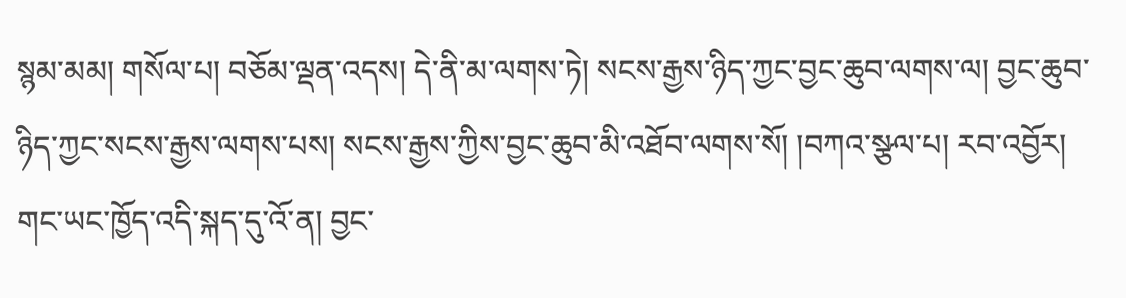སྙམ་མམ། གསོལ་པ། བཅོམ་ལྡན་འདས། དེ་ནི་མ་ལགས་ཏེ། སངས་རྒྱས་ཉིད་ཀྱང་བྱང་ཆུབ་ལགས་ལ། བྱང་ཆུབ་ཉིད་ཀྱང་སངས་རྒྱས་ལགས་པས། སངས་རྒྱས་ཀྱིས་བྱང་ཆུབ་མི་འཐོབ་ལགས་སོ། །བཀའ་སྩལ་པ། རབ་འབྱོར། གང་ཡང་ཁྱོད་འདི་སྐད་དུ་འོ་ན། བྱང་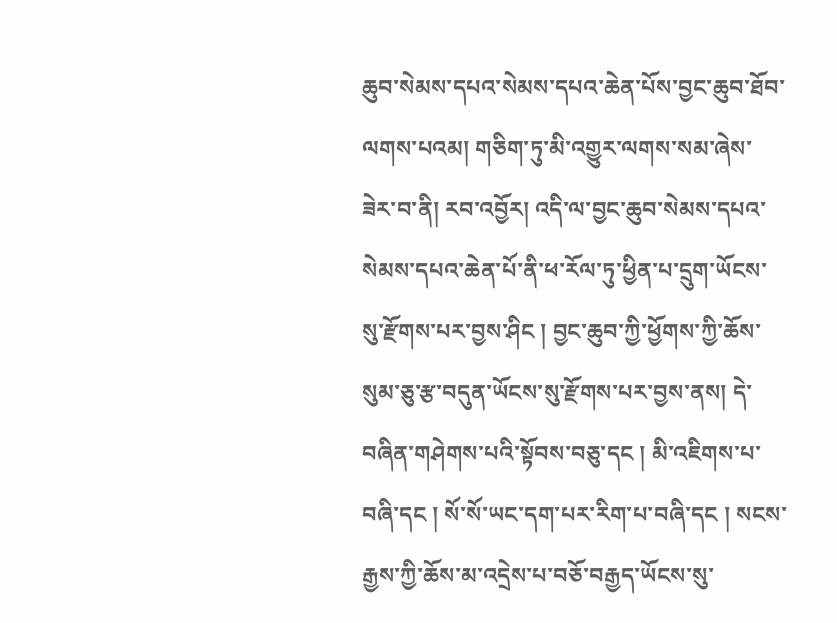ཆུབ་སེམས་དཔའ་སེམས་དཔའ་ཆེན་པོས་བྱང་ཆུབ་ཐོབ་ལགས་པའམ། གཅིག་ཏུ་མི་འགྱུར་ལགས་སམ་ཞེས་ཟེར་བ་ནི། རབ་འབྱོར། འདི་ལ་བྱང་ཆུབ་སེམས་དཔའ་སེམས་དཔའ་ཆེན་པོ་ནི་ཕ་རོལ་ཏུ་ཕྱིན་པ་དྲུག་ཡོངས་སུ་རྫོགས་པར་བྱས་ཤིང ། བྱང་ཆུབ་ཀྱི་ཕྱོགས་ཀྱི་ཆོས་སུམ་ཅུ་རྩ་བདུན་ཡོངས་སུ་རྫོགས་པར་བྱས་ནས། དེ་བཞིན་གཤེགས་པའི་སྟོབས་བཅུ་དང ། མི་འཇིགས་པ་བཞི་དང ། སོ་སོ་ཡང་དག་པར་རིག་པ་བཞི་དང ། སངས་རྒྱས་ཀྱི་ཆོས་མ་འདྲེས་པ་བཅོ་བརྒྱད་ཡོངས་སུ་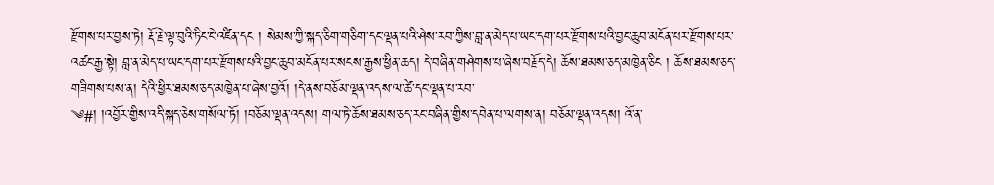རྫོགས་པར་བྱས་ཏེ། རྡོ་རྗེ་ལྟ་བུའི་ཏིང་ངེ་འཛིན་དང ། སེམས་ཀྱི་སྐད་ཅིག་གཅིག་དང་ལྡན་པའི་ཤེས་རབ་ཀྱིས་བླ་ན་མེད་པ་ཡང་དག་པར་རྫོགས་པའི་བྱང་ཆུབ་མངོན་པར་རྫོགས་པར་འཚང་རྒྱ་སྟེ། བླ་ན་མེད་པ་ཡང་དག་པར་རྫོགས་པའི་བྱང་ཆུབ་མངོན་པར་སངས་རྒྱས་ཕྱིན་ཆད། དེ་བཞིན་གཤེགས་པ་ཞེས་བརྗོད་དེ། ཆོས་ཐམས་ཅད་མཁྱེན་ཅིང ། ཆོས་ཐམས་ཅད་གཟིགས་པས་ན། དེའི་ཕྱིར་ཐམས་ཅད་མཁྱེན་པ་ཞེས་བྱའོ། །དེ་ནས་བཅོམ་ལྡན་འདས་ལ་ཚེ་དང་ལྡན་པ་རབ་
༄#། །འབྱོར་གྱིས་འདི་སྐད་ཅེས་གསོལ་ཏོ། །བཅོམ་ལྡན་འདས། གལ་ཏེ་ཆོས་ཐམས་ཅད་རང་བཞིན་གྱིས་དབེན་པ་ལགས་ན། བཅོམ་ལྡན་འདས། འོ་ན་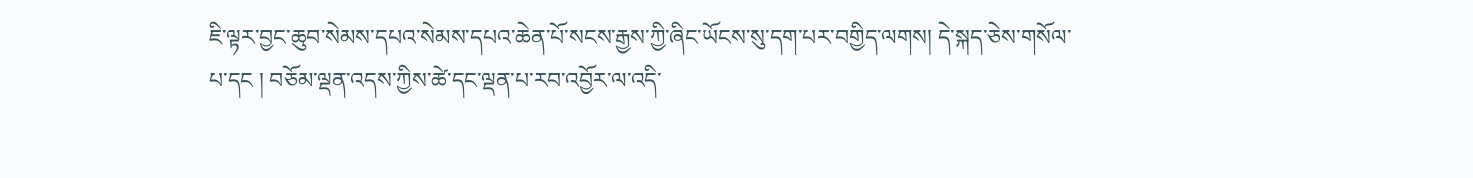ཇི་ལྟར་བྱང་ཆུབ་སེམས་དཔའ་སེམས་དཔའ་ཆེན་པོ་སངས་རྒྱས་ཀྱི་ཞིང་ཡོངས་སུ་དག་པར་བགྱིད་ལགས། དེ་སྐད་ཅེས་གསོལ་པ་དང ། བཅོམ་ལྡན་འདས་ཀྱིས་ཚེ་དང་ལྡན་པ་རབ་འབྱོར་ལ་འདི་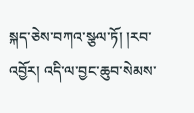སྐད་ཅེས་བཀའ་སྩལ་ཏོ། །རབ་འབྱོར། འདི་ལ་བྱང་ཆུབ་སེམས་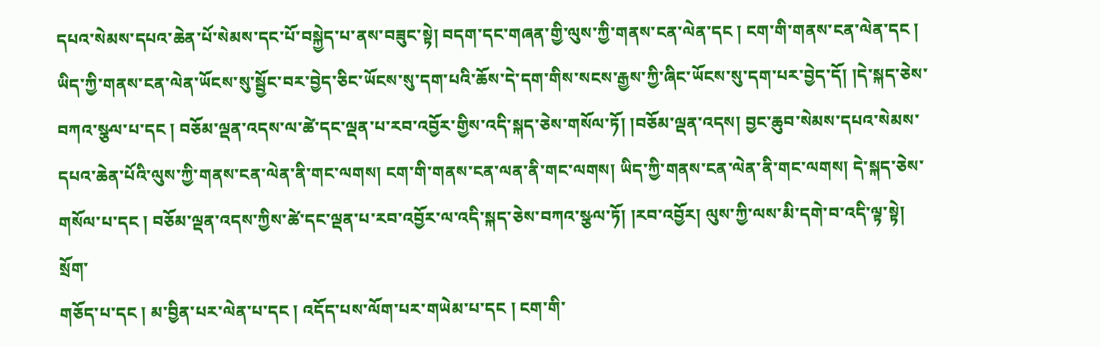དཔའ་སེམས་དཔའ་ཆེན་པོ་སེམས་དང་པོ་བསྐྱེད་པ་ནས་བཟུང་སྟེ། བདག་དང་གཞན་གྱི་ལུས་ཀྱི་གནས་ངན་ལེན་དང ། ངག་གི་གནས་ངན་ལེན་དང ། ཡིད་ཀྱི་གནས་ངན་ལེན་ཡོངས་སུ་སྦྱོང་བར་བྱེད་ཅིང་ཡོངས་སུ་དག་པའི་ཆོས་དེ་དག་གིས་སངས་རྒྱས་ཀྱི་ཞིང་ཡོངས་སུ་དག་པར་བྱེད་དོ། །དེ་སྐད་ཅེས་བཀའ་སྩལ་པ་དང ། བཅོམ་ལྡན་འདས་ལ་ཚེ་དང་ལྡན་པ་རབ་འབྱོར་གྱིས་འདི་སྐད་ཅེས་གསོལ་ཏོ། །བཅོམ་ལྡན་འདས། བྱང་ཆུབ་སེམས་དཔའ་སེམས་དཔའ་ཆེན་པོའི་ལུས་ཀྱི་གནས་ངན་ལེན་ནི་གང་ལགས། ངག་གི་གནས་ངན་ལན་ནི་གང་ལགས། ཡིད་ཀྱི་གནས་ངན་ལེན་ནི་གང་ལགས། དེ་སྐད་ཅེས་གསོལ་པ་དང ། བཅོམ་ལྡན་འདས་ཀྱིས་ཚེ་དང་ལྡན་པ་རབ་འབྱོར་ལ་འདི་སྐད་ཅེས་བཀའ་སྩལ་ཏོ། །རབ་འབྱོར། ལུས་ཀྱི་ལས་མི་དགེ་བ་འདི་ལྟ་སྟེ། སྲོག་
གཅོད་པ་དང ། མ་བྱིན་པར་ལེན་པ་དང ། འདོད་པས་ལོག་པར་གཡེམ་པ་དང ། ངག་གི་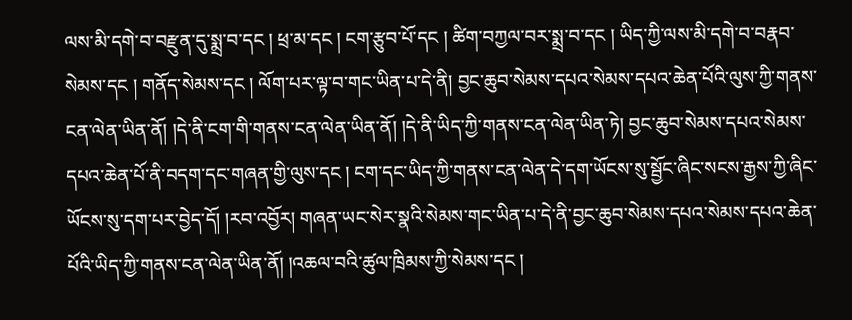ལས་མི་དགེ་བ་བརྫུན་དུ་སྨྲ་བ་དང ། ཕྲ་མ་དང ། ངག་རྩུབ་པོ་དང ། ཚིག་བཀྱལ་བར་སྨྲ་བ་དང ། ཡིད་ཀྱི་ལས་མི་དགེ་བ་བརྣབ་སེམས་དང ། གནོད་སེམས་དང ། ལོག་པར་ལྟ་བ་གང་ཡིན་པ་དེ་ནི། བྱང་ཆུབ་སེམས་དཔའ་སེམས་དཔའ་ཆེན་པོའི་ལུས་ཀྱི་གནས་ངན་ལེན་ཡིན་ནོ། །དེ་ནི་ངག་གི་གནས་ངན་ལེན་ཡིན་ནོ། །དེ་ནི་ཡིད་ཀྱི་གནས་ངན་ལེན་ཡིན་ཏེ། བྱང་ཆུབ་སེམས་དཔའ་སེམས་དཔའ་ཆེན་པོ་ནི་བདག་དང་གཞན་གྱི་ལུས་དང ། ངག་དང་ཡིད་ཀྱི་གནས་ངན་ལེན་དེ་དག་ཡོངས་སུ་སྦྱོང་ཞིང་སངས་རྒྱས་ཀྱི་ཞིང་ཡོངས་སུ་དག་པར་བྱེད་དོ། །རབ་འབྱོར། གཞན་ཡང་སེར་སྣའི་སེམས་གང་ཡིན་པ་དེ་ནི་བྱང་ཆུབ་སེམས་དཔའ་སེམས་དཔའ་ཆེན་པོའི་ཡིད་ཀྱི་གནས་ངན་ལེན་ཡིན་ནོ། །འཆལ་བའི་ཚུལ་ཁྲིམས་ཀྱི་སེམས་དང །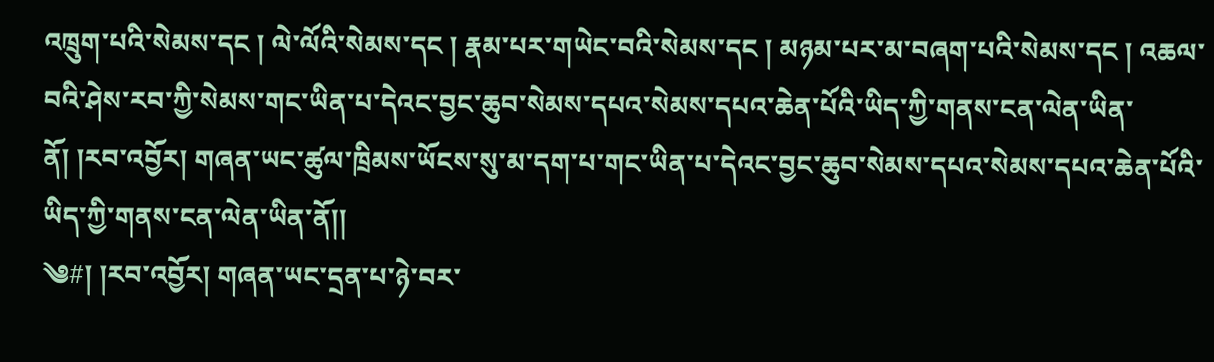འཁྲུག་པའི་སེམས་དང ། ལེ་ལོའི་སེམས་དང ། རྣམ་པར་གཡེང་བའི་སེམས་དང ། མཉམ་པར་མ་བཞག་པའི་སེམས་དང ། འཆལ་བའི་ཤེས་རབ་ཀྱི་སེམས་གང་ཡིན་པ་དེའང་བྱང་ཆུབ་སེམས་དཔའ་སེམས་དཔའ་ཆེན་པོའི་ཡིད་ཀྱི་གནས་ངན་ལེན་ཡིན་ནོ། །རབ་འབྱོར། གཞན་ཡང་ཚུལ་ཁྲིམས་ཡོངས་སུ་མ་དག་པ་གང་ཡིན་པ་དེའང་བྱང་ཆུབ་སེམས་དཔའ་སེམས་དཔའ་ཆེན་པོའི་ཡིད་ཀྱི་གནས་ངན་ལེན་ཡིན་ནོ།།
༄#། །རབ་འབྱོར། གཞན་ཡང་དྲན་པ་ཉེ་བར་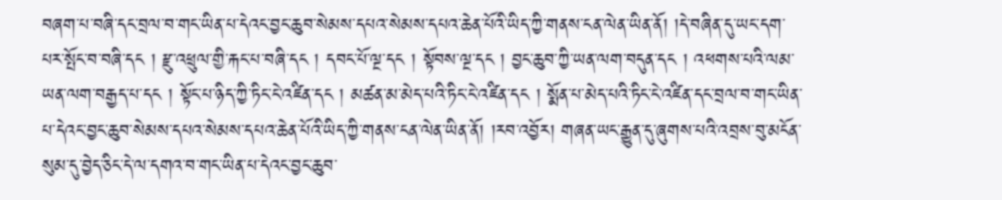བཞག་པ་བཞི་དང་བྲལ་བ་གང་ཡིན་པ་དེའང་བྱང་ཆུབ་སེམས་དཔའ་སེམས་དཔའ་ཆེན་པོའི་ཡིད་ཀྱི་གནས་ངན་ལེན་ཡིན་ནོ། །དེ་བཞིན་དུ་ཡང་དག་པར་སྤོང་བ་བཞི་དང ། རྫུ་འཕྲུལ་གྱི་རྐང་པ་བཞི་དང ། དབང་པོ་ལྔ་དང ། སྟོབས་ལྔ་དང ། བྱང་ཆུབ་ཀྱི་ཡན་ལག་བདུན་དང ། འཕགས་པའི་ལམ་ཡན་ལག་བརྒྱད་པ་དང ། སྟོང་པ་ཉིད་ཀྱི་ཏིང་ངེ་འཛིན་དང ། མཚན་མ་མེད་པའི་ཏིང་ངེ་འཛིན་དང ། སྨོན་པ་མེད་པའི་ཏིང་ངེ་འཛིན་དང་བྲལ་བ་གང་ཡིན་པ་དེའང་བྱང་ཆུབ་སེམས་དཔའ་སེམས་དཔའ་ཆེན་པོའི་ཡིད་ཀྱི་གནས་ངན་ལེན་ཡིན་ནོ། །རབ་འབྱོར། གཞན་ཡང་རྒྱུན་དུ་ཞུགས་པའི་འབྲས་བུ་མངོན་སུམ་དུ་བྱེད་ཅིང་དེ་ལ་དགའ་བ་གང་ཡིན་པ་དེའང་བྱང་ཆུབ་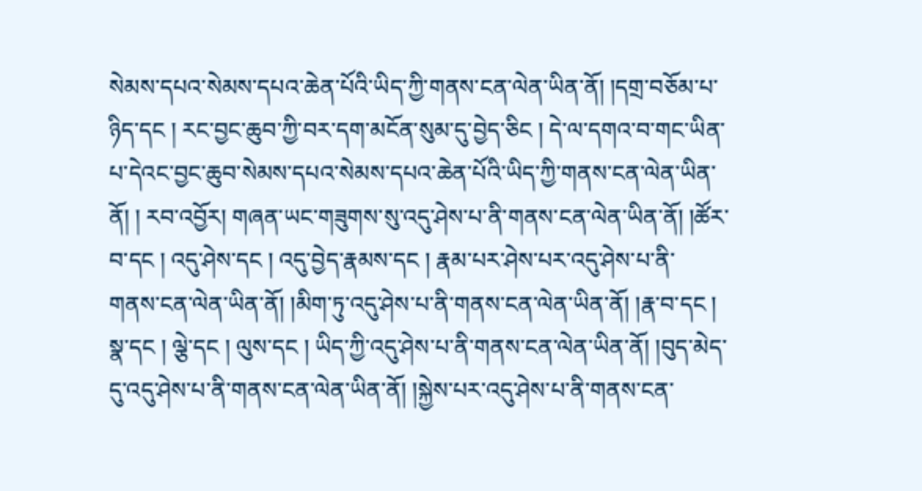སེམས་དཔའ་སེམས་དཔའ་ཆེན་པོའི་ཡིད་ཀྱི་གནས་ངན་ལེན་ཡིན་ནོ། །དགྲ་བཅོམ་པ་ཉིད་དང ། རང་བྱང་ཆུབ་ཀྱི་བར་དག་མངོན་སུམ་དུ་བྱེད་ཅིང ། དེ་ལ་དགའ་བ་གང་ཡིན་པ་དེའང་བྱང་ཆུབ་སེམས་དཔའ་སེམས་དཔའ་ཆེན་པོའི་ཡིད་ཀྱི་གནས་ངན་ལེན་ཡིན་ནོ། ། རབ་འབྱོར། གཞན་ཡང་གཟུགས་སུ་འདུ་ཤེས་པ་ནི་གནས་ངན་ལེན་ཡིན་ནོ། །ཚོར་བ་དང ། འདུ་ཤེས་དང ། འདུ་བྱེད་རྣམས་དང ། རྣམ་པར་ཤེས་པར་འདུ་ཤེས་པ་ནི་
གནས་ངན་ལེན་ཡིན་ནོ། །མིག་ཏུ་འདུ་ཤེས་པ་ནི་གནས་ངན་ལེན་ཡིན་ནོ། །རྣ་བ་དང ། སྣ་དང ། ལྕེ་དང ། ལུས་དང ། ཡིད་ཀྱི་འདུ་ཤེས་པ་ནི་གནས་ངན་ལེན་ཡིན་ནོ། །བུད་མེད་དུ་འདུ་ཤེས་པ་ནི་གནས་ངན་ལེན་ཡིན་ནོ། །སྐྱེས་པར་འདུ་ཤེས་པ་ནི་གནས་ངན་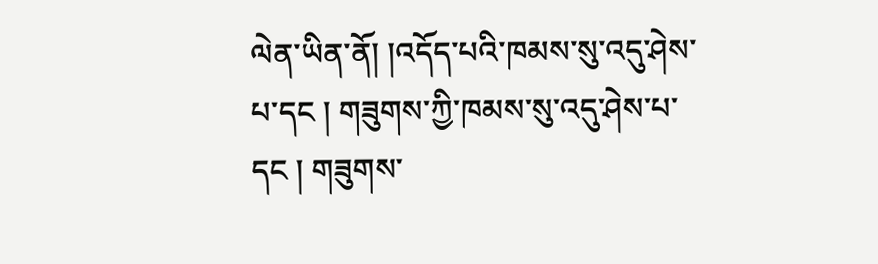ལེན་ཡིན་ནོ། །འདོད་པའི་ཁམས་སུ་འདུ་ཤེས་པ་དང ། གཟུགས་ཀྱི་ཁམས་སུ་འདུ་ཤེས་པ་དང ། གཟུགས་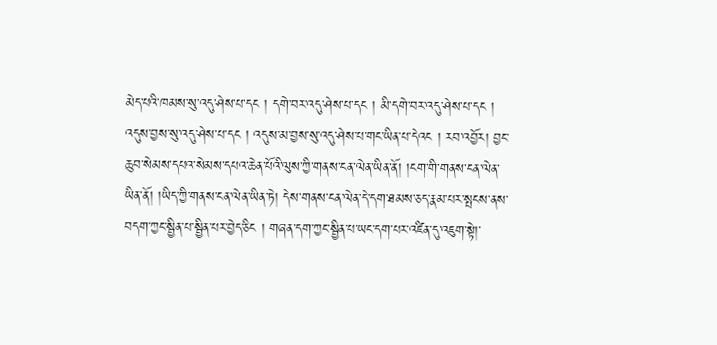མེད་པའི་ཁམས་སུ་འདུ་ཤེས་པ་དང ། དགེ་བར་འདུ་ཤེས་པ་དང ། མི་དགེ་བར་འདུ་ཤེས་པ་དང ། འདུས་བྱས་སུ་འདུ་ཤེས་པ་དང ། འདུས་མ་བྱས་སུ་འདུ་ཤེས་པ་གང་ཡིན་པ་དེའང ། རབ་འབྱོར། བྱང་ཆུབ་སེམས་དཔའ་སེམས་དཔའ་ཆེན་པོའི་ལུས་ཀྱི་གནས་ངན་ལེན་ཡིན་ནོ། །ངག་གི་གནས་ངན་ལེན་ཡིན་ནོ། །ཡིད་ཀྱི་གནས་ངན་ལེན་ཡིན་ཏེ། དེས་གནས་ངན་ལེན་དེ་དག་ཐམས་ཅད་རྣམ་པར་སྤངས་ནས་བདག་ཀྱང་སྦྱིན་པ་སྦྱིན་པར་བྱེད་ཅིང ། གཞན་དག་ཀྱང་སྦྱིན་པ་ཡང་དག་པར་འཛིན་དུ་འཇུག་སྟེ།་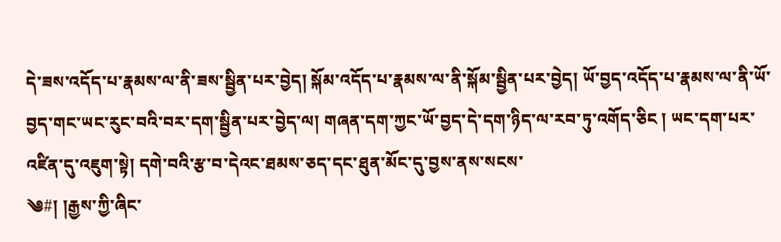དེ་ཟས་འདོད་པ་རྣམས་ལ་ནི་ཟས་སྦྱིན་པར་བྱེད། སྐོམ་འདོད་པ་རྣམས་ལ་ནི་སྐོམ་སྦྱིན་པར་བྱེད། ཡོ་བྱད་འདོད་པ་རྣམས་ལ་ནི་ཡོ་བྱད་གང་ཡང་རུང་བའི་བར་དག་སྦྱིན་པར་བྱེད་ལ། གཞན་དག་ཀྱང་ཡོ་བྱད་དེ་དག་ཉིད་ལ་རབ་ཏུ་འགོད་ཅིང ། ཡང་དག་པར་འཛིན་དུ་འཇུག་སྟེ། དགེ་བའི་རྩ་བ་དེའང་ཐམས་ཅད་དང་ཐུན་མོང་དུ་བྱས་ནས་སངས་
༄#། །རྒྱས་ཀྱི་ཞིང་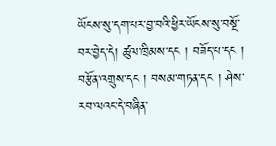ཡོངས་སུ་དག་པར་བྱ་བའི་ཕྱིར་ཡོངས་སུ་བསྔོ་བར་བྱེད་དེ། ཚུལ་ཁྲིམས་དང ། བཟོད་པ་དང ། བརྩོན་འགྲུས་དང ། བསམ་གཏན་དང ། ཤེས་རབ་ལའང་དེ་བཞིན་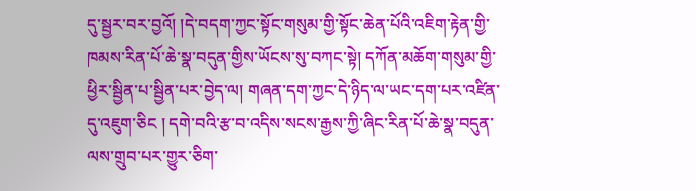དུ་སྦྱར་བར་བྱའོ། །དེ་བདག་ཀྱང་སྟོང་གསུམ་གྱི་སྟོང་ཆེན་པོའི་འཇིག་རྟེན་གྱི་ཁམས་རིན་པོ་ཆེ་སྣ་བདུན་གྱིས་ཡོངས་སུ་བཀང་སྟེ། དཀོན་མཆོག་གསུམ་གྱི་ཕྱིར་སྦྱིན་པ་སྦྱིན་པར་བྱེད་ལ། གཞན་དག་ཀྱང་དེ་ཉིད་ལ་ཡང་དག་པར་འཛིན་དུ་འཇུག་ཅིང ། དགེ་བའི་རྩ་བ་འདིས་སངས་རྒྱས་ཀྱི་ཞིང་རིན་པོ་ཆེ་སྣ་བདུན་ལས་གྲུབ་པར་གྱུར་ཅིག་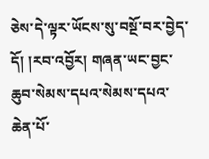ཅེས་དེ་ལྟར་ཡོངས་སུ་བསྔོ་བར་བྱེད་དོ། །རབ་འབྱོར། གཞན་ཡང་བྱང་ཆུབ་སེམས་དཔའ་སེམས་དཔའ་ཆེན་པོ་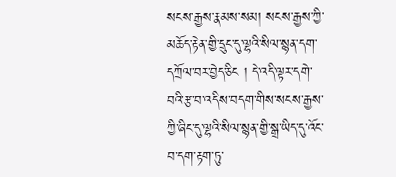སངས་རྒྱས་རྣམས་སམ། སངས་རྒྱས་ཀྱི་མཆོད་རྟེན་གྱི་དྲུང་དུ་ལྷའི་སིལ་སྙན་དག་དཀྲོལ་བར་བྱེད་ཅིང ། དེ་འདི་ལྟར་དགེ་བའི་རྩ་བ་འདིས་བདག་གིས་སངས་རྒྱས་ཀྱི་ཞིང་དུ་ལྷའི་སིལ་སྙན་གྱི་སྒྲ་ཡིད་དུ་འོང་བ་དག་རྟག་ཏུ་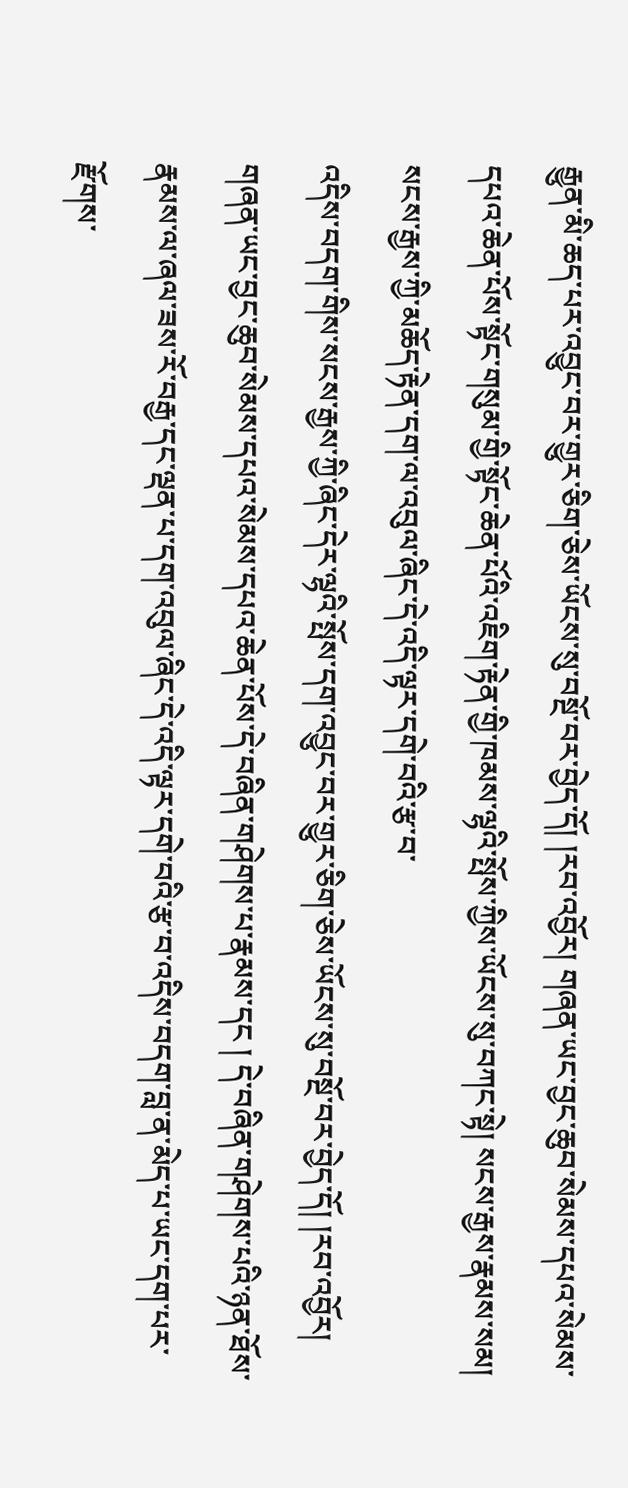རྒྱུན་མི་ཆད་པར་འབྱུང་བར་གྱུར་ཅིག་ཅེས་ཡོངས་སུ་བསྔོ་བར་བྱེད་དོ། །རབ་འབྱོར། གཞན་ཡང་བྱང་ཆུབ་སེམས་དཔའ་སེམས་དཔའ་ཆེན་པོས་སྟོང་གསུམ་གྱི་སྟོང་ཆེན་པོའི་འཇིག་རྟེན་གྱི་ཁམས་ལྷའི་སྤོས་ཀྱིས་ཡོངས་སུ་བཀང་སྟེ། སངས་རྒྱས་རྣམས་སམ། སངས་རྒྱས་ཀྱི་མཆོད་རྟེན་དག་ལ་འབུལ་ཞིང་དེ་འདི་ལྟར་དགེ་བའི་རྩ་བ་
འདིས་བདག་གིས་སངས་རྒྱས་ཀྱི་ཞིང་དེར་ལྷའི་སྤོས་དག་འབྱུང་བར་གྱུར་ཅིག་ཅེས་ཡོངས་སུ་བསྔོ་བར་བྱེད་དོ། །རབ་འབྱོར། གཞན་ཡང་བྱང་ཆུབ་སེམས་དཔའ་སེམས་དཔའ་ཆེན་པོས་དེ་བཞིན་གཤེགས་པ་རྣམས་དང ། དེ་བཞིན་གཤེགས་པའི་ཉན་ཐོས་རྣམས་ལ་ཞལ་ཟས་རོ་བརྒྱ་དང་ལྡན་པ་དག་འབུལ་ཞིང་དེ་འདི་ལྟར་དགེ་བའི་རྩ་བ་འདིས་བདག་བླ་ན་མེད་པ་ཡང་དག་པར་རྫོགས་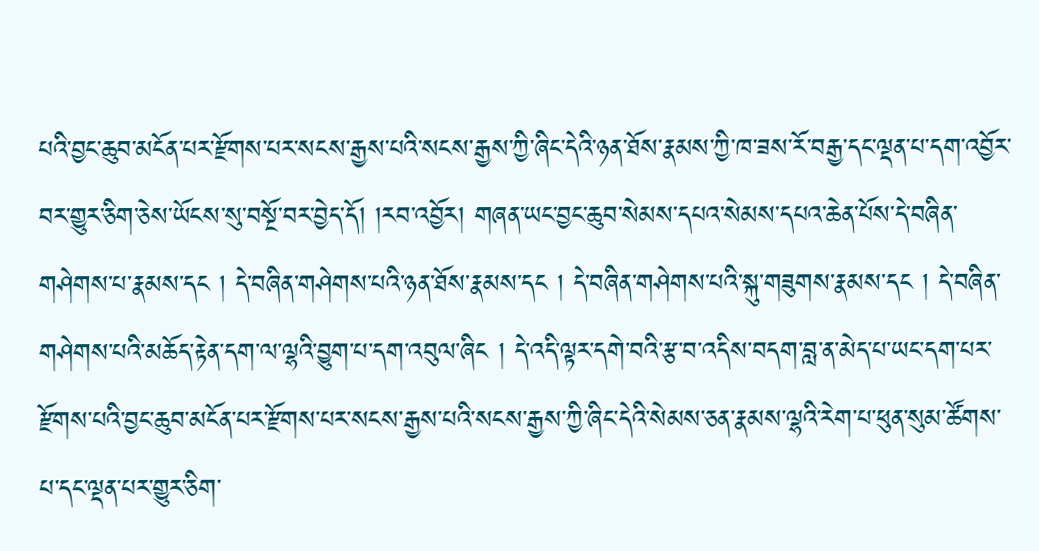པའི་བྱང་ཆུབ་མངོན་པར་རྫོགས་པར་སངས་རྒྱས་པའི་སངས་རྒྱས་ཀྱི་ཞིང་དེའི་ཉན་ཐོས་རྣམས་ཀྱི་ཁ་ཟས་རོ་བརྒྱ་དང་ལྡན་པ་དག་འབྱོར་བར་གྱུར་ཅིག་ཅེས་ཡོངས་སུ་བསྔོ་བར་བྱེད་དོ། །རབ་འབྱོར། གཞན་ཡང་བྱང་ཆུབ་སེམས་དཔའ་སེམས་དཔའ་ཆེན་པོས་དེ་བཞིན་གཤེགས་པ་རྣམས་དང ། དེ་བཞིན་གཤེགས་པའི་ཉན་ཐོས་རྣམས་དང ། དེ་བཞིན་གཤེགས་པའི་སྐུ་གཟུགས་རྣམས་དང ། དེ་བཞིན་གཤེགས་པའི་མཆོད་རྟེན་དག་ལ་ལྷའི་བྱུག་པ་དག་འབུལ་ཞིང ། དེ་འདི་ལྟར་དགེ་བའི་རྩ་བ་འདིས་བདག་བླ་ན་མེད་པ་ཡང་དག་པར་རྫོགས་པའི་བྱང་ཆུབ་མངོན་པར་རྫོགས་པར་སངས་རྒྱས་པའི་སངས་རྒྱས་ཀྱི་ཞིང་དེའི་སེམས་ཅན་རྣམས་ལྷའི་རེག་པ་ཕུན་སུམ་ཚོགས་པ་དང་ལྡན་པར་གྱུར་ཅིག་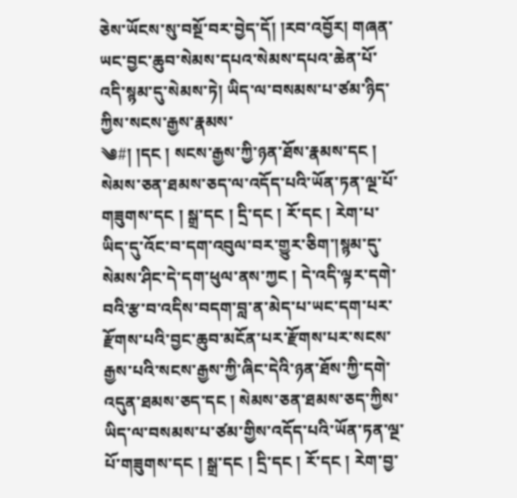ཅེས་ཡོངས་སུ་བསྔོ་བར་བྱེད་དོ། །རབ་འབྱོར། གཞན་ཡང་བྱང་ཆུབ་སེམས་དཔའ་སེམས་དཔའ་ཆེན་པོ་འདི་སྙམ་དུ་སེམས་ཏེ། ཡིད་ལ་བསམས་པ་ཙམ་ཉིད་ཀྱིས་སངས་རྒྱས་རྣམས་
༄#། །དང ། སངས་རྒྱས་ཀྱི་ཉན་ཐོས་རྣམས་དང ། སེམས་ཅན་ཐམས་ཅད་ལ་འདོད་པའི་ཡོན་ཏན་ལྔ་པོ་གཟུགས་དང ། སྒྲ་དང ། དྲི་དང ། རོ་དང ། རེག་པ་ཡིད་དུ་འོང་བ་དག་འབུལ་བར་གྱུར་ཅིག་།སྙམ་དུ་སེམས་ཤིང་དེ་དག་ཕུལ་ནས་ཀྱང ། དེ་འདི་ལྟར་དགེ་བའི་རྩ་བ་འདིས་བདག་བླ་ན་མེད་པ་ཡང་དག་པར་རྫོགས་པའི་བྱང་ཆུབ་མངོན་པར་རྫོགས་པར་སངས་རྒྱས་པའི་སངས་རྒྱས་ཀྱི་ཞིང་དེའི་ཉན་ཐོས་ཀྱི་དགེ་འདུན་ཐམས་ཅད་དང ། སེམས་ཅན་ཐམས་ཅད་ཀྱིས་ཡིད་ལ་བསམས་པ་ཙམ་གྱིས་འདོད་པའི་ཡོན་ཏན་ལྔ་པོ་གཟུགས་དང ། སྒྲ་དང ། དྲི་དང ། རོ་དང ། རེག་བྱ་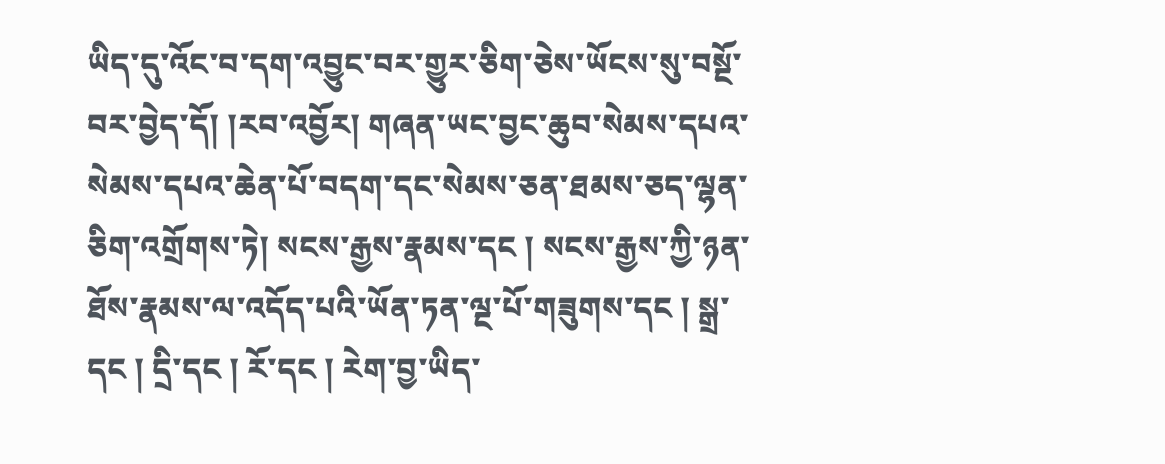ཡིད་དུ་འོང་བ་དག་འབྱུང་བར་གྱུར་ཅིག་ཅེས་ཡོངས་སུ་བསྔོ་བར་བྱེད་དོ། །རབ་འབྱོར། གཞན་ཡང་བྱང་ཆུབ་སེམས་དཔའ་སེམས་དཔའ་ཆེན་པོ་བདག་དང་སེམས་ཅན་ཐམས་ཅད་ལྷན་ཅིག་འགྲོགས་ཏེ། སངས་རྒྱས་རྣམས་དང ། སངས་རྒྱས་ཀྱི་ཉན་ཐོས་རྣམས་ལ་འདོད་པའི་ཡོན་ཏན་ལྔ་པོ་གཟུགས་དང ། སྒྲ་དང ། དྲི་དང ། རོ་དང ། རེག་བྱ་ཡིད་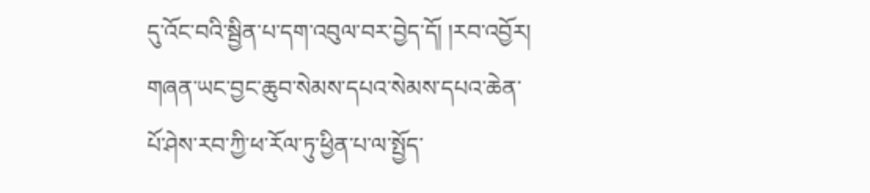དུ་འོང་བའི་སྦྱིན་པ་དག་འབུལ་བར་བྱེད་དོ། །རབ་འབྱོར། གཞན་ཡང་བྱང་ཆུབ་སེམས་དཔའ་སེམས་དཔའ་ཆེན་པོ་ཤེས་རབ་ཀྱི་ཕ་རོལ་ཏུ་ཕྱིན་པ་ལ་སྤྱོད་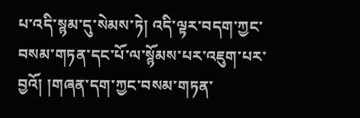པ་འདི་སྙམ་དུ་སེམས་ཏེ། འདི་ལྟར་བདག་ཀྱང་བསམ་གཏན་དང་པོ་ལ་སྙོམས་པར་འཇུག་པར་བྱའོ། །གཞན་དག་ཀྱང་བསམ་གཏན་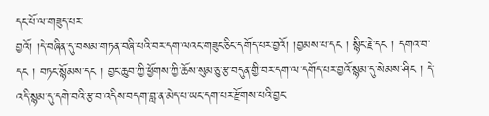དང་པོ་ལ་གཟུད་པར་
བྱའོ། །དེ་བཞིན་དུ་བསམ་གཏན་བཞི་པའི་བར་དག་ལའང་གཟུང་ཅིང་དགོད་པར་བྱའོ། །བྱམས་པ་དང ། སྙིང་རྗེ་དང ། དགའ་བ་དང ། བཏང་སྙོམས་དང ། བྱང་ཆུབ་ཀྱི་ཕྱོགས་ཀྱི་ཆོས་སུམ་ཅུ་རྩ་བདུན་གྱི་བར་དག་ལ་དགོད་པར་བྱའོ་སྙམ་དུ་སེམས་ཤིང ། དེ་འདི་སྙམ་དུ་དགེ་བའི་རྩ་བ་འདིས་བདག་བླ་ན་མེད་པ་ཡང་དག་པར་རྫོགས་པའི་བྱང་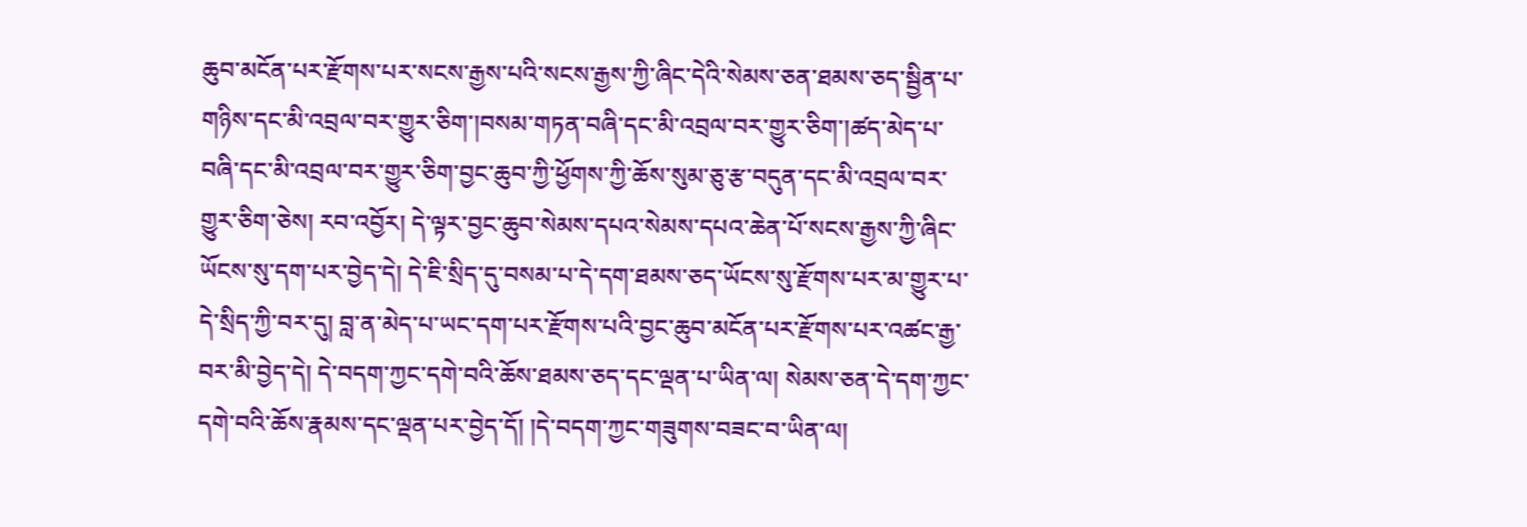ཆུབ་མངོན་པར་རྫོགས་པར་སངས་རྒྱས་པའི་སངས་རྒྱས་ཀྱི་ཞིང་དེའི་སེམས་ཅན་ཐམས་ཅད་སྦྱིན་པ་གཉིས་དང་མི་འབྲལ་བར་གྱུར་ཅིག་།བསམ་གཏན་བཞི་དང་མི་འབྲལ་བར་གྱུར་ཅིག་།ཚད་མེད་པ་བཞི་དང་མི་འབྲལ་བར་གྱུར་ཅིག་བྱང་ཆུབ་ཀྱི་ཕྱོགས་ཀྱི་ཆོས་སུམ་ཅུ་རྩ་བདུན་དང་མི་འབྲལ་བར་གྱུར་ཅིག་ཅེས། རབ་འབྱོར། དེ་ལྟར་བྱང་ཆུབ་སེམས་དཔའ་སེམས་དཔའ་ཆེན་པོ་སངས་རྒྱས་ཀྱི་ཞིང་ཡོངས་སུ་དག་པར་བྱེད་དེ། དེ་ཇི་སྲིད་དུ་བསམ་པ་དེ་དག་ཐམས་ཅད་ཡོངས་སུ་རྫོགས་པར་མ་གྱུར་པ་དེ་སྲིད་ཀྱི་བར་དུ། བླ་ན་མེད་པ་ཡང་དག་པར་རྫོགས་པའི་བྱང་ཆུབ་མངོན་པར་རྫོགས་པར་འཚང་རྒྱ་བར་མི་བྱེད་དེ། དེ་བདག་ཀྱང་དགེ་བའི་ཆོས་ཐམས་ཅད་དང་ལྡན་པ་ཡིན་ལ། སེམས་ཅན་དེ་དག་ཀྱང་དགེ་བའི་ཆོས་རྣམས་དང་ལྡན་པར་བྱེད་དོ། །དེ་བདག་ཀྱང་གཟུགས་བཟང་བ་ཡིན་ལ།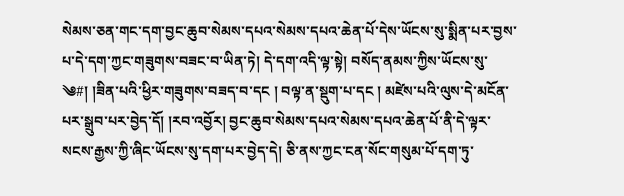སེམས་ཅན་གང་དག་བྱང་ཆུབ་སེམས་དཔའ་སེམས་དཔའ་ཆེན་པོ་དེས་ཡོངས་སུ་སྨིན་པར་བྱས་པ་དེ་དག་ཀྱང་གཟུགས་བཟང་བ་ཡིན་ཏེ། དེ་དག་འདི་ལྟ་སྟེ། བསོད་ནམས་ཀྱིས་ཡོངས་སུ་
༄#། །ཟིན་པའི་ཕྱིར་གཟུགས་བཟད་བ་དང ། བལྟ་ན་སྡུག་པ་དང ། མཛེས་པའི་ལུས་དེ་མངོན་པར་སྒྲུབ་པར་བྱེད་དོ། །རབ་འབྱོར། བྱང་ཆུབ་སེམས་དཔའ་སེམས་དཔའ་ཆེན་པོ་ནི་དེ་ལྟར་སངས་རྒྱས་ཀྱི་ཞིང་ཡོངས་སུ་དག་པར་བྱེད་དེ། ཅི་ནས་ཀྱང་ངན་སོང་གསུམ་པོ་དག་ཏུ་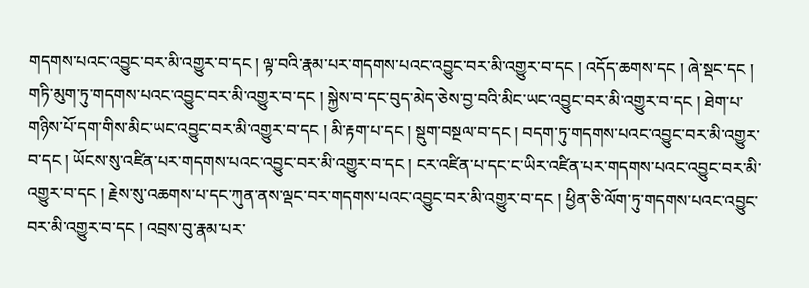གདགས་པའང་འབྱུང་བར་མི་འགྱུར་བ་དང ། ལྟ་བའི་རྣམ་པར་གདགས་པའང་འབྱུང་བར་མི་འགྱུར་བ་དང ། འདོད་ཆགས་དང ། ཞེ་སྡང་དང ། གཏི་མུག་ཏུ་གདགས་པའང་འབྱུང་བར་མི་འགྱུར་བ་དང ། སྐྱེས་བ་དང་བུད་མེད་ཅེས་བྱ་བའི་མིང་ཡང་འབྱུང་བར་མི་འགྱུར་བ་དང ། ཐེག་པ་གཉིས་པོ་དག་གིས་མིང་ཡང་འབྱུང་བར་མི་འགྱུར་བ་དང ། མི་རྟག་པ་དང ། སྡུག་བསྔལ་བ་དང ། བདག་ཏུ་གདགས་པའང་འབྱུང་བར་མི་འགྱུར་བ་དང ། ཡོངས་སུ་འཛིན་པར་གདགས་པའང་འབྱུང་བར་མི་འགྱུར་བ་དང ། ངར་འཛིན་པ་དང་ང་ཡིར་འཛིན་པར་གདགས་པའང་འབྱུང་བར་མི་འགྱུར་བ་དང ། རྗེས་སུ་འཆགས་པ་དང་ཀུན་ནས་ལྡང་བར་གདགས་པའང་འབྱུང་བར་མི་འགྱུར་བ་དང ། ཕྱིན་ཅི་ལོག་ཏུ་གདགས་པའང་འབྱུང་བར་མི་འགྱུར་བ་དང ། འབྲས་བུ་རྣམ་པར་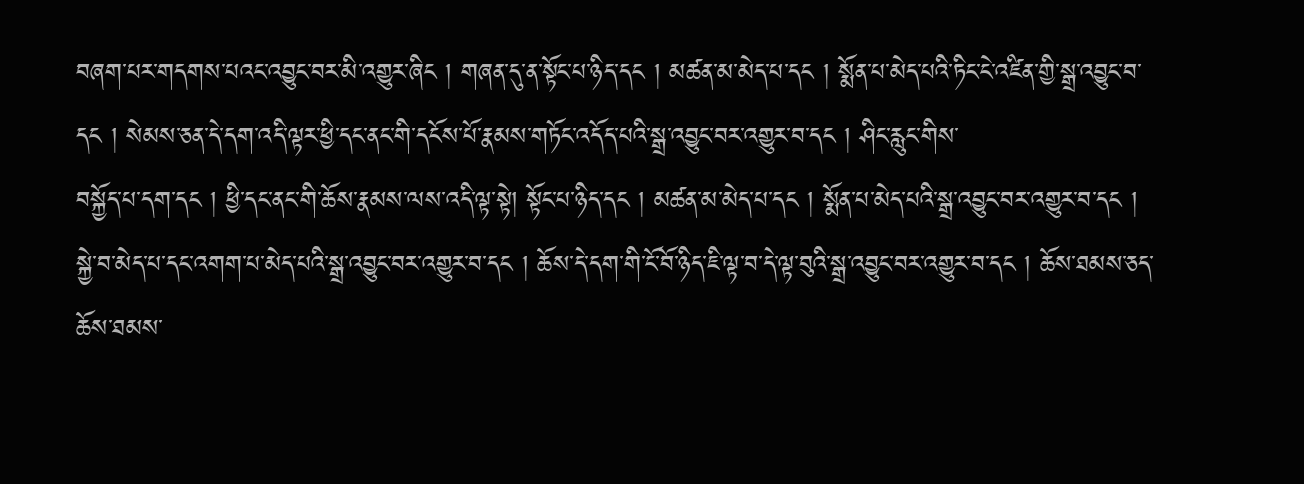བཞག་པར་གདགས་པའང་འབྱུང་བར་མི་འགྱུར་ཞིང ། གཞན་དུ་ན་སྟོང་པ་ཉིད་དང ། མཚན་མ་མེད་པ་དང ། སྨོན་པ་མེད་པའི་ཏིང་ངེ་འཛིན་གྱི་སྒྲ་འབྱུང་བ་དང ། སེམས་ཅན་དེ་དག་འདི་ལྟར་ཕྱི་དང་ནང་གི་དངོས་པོ་རྣམས་གཏོང་འདོད་པའི་སྒྲ་འབྱུང་བར་འགྱུར་བ་དང ། ཤིང་རླུང་གིས་
བསྐྱོད་པ་དག་དང ། ཕྱི་དང་ནང་གི་ཆོས་རྣམས་ལས་འདི་ལྟ་སྟེ། སྟོང་པ་ཉིད་དང ། མཚན་མ་མེད་པ་དང ། སྨོན་པ་མེད་པའི་སྒྲ་འབྱུང་བར་འགྱུར་བ་དང ། སྐྱེ་བ་མེད་པ་དང་འགག་པ་མེད་པའི་སྒྲ་འབྱུང་བར་འགྱུར་བ་དང ། ཆོས་དེ་དག་གི་ངོ་བོ་ཉིད་ཇི་ལྟ་བ་དེ་ལྟ་བུའི་སྒྲ་འབྱུང་བར་འགྱུར་བ་དང ། ཆོས་ཐམས་ཅད་ཆོས་ཐམས་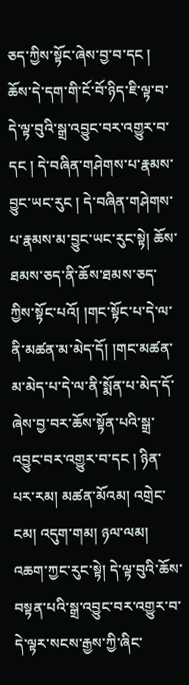ཅད་ཀྱིས་སྟོང་ཞེས་བྱ་བ་དང ། ཆོས་དེ་དག་གི་ངོ་བོ་ཉིད་ཇི་ལྟ་བ་དེ་ལྟ་བུའི་སྒྲ་འབྱུང་བར་འགྱུར་བ་དང ། དེ་བཞིན་གཤེགས་པ་རྣམས་བྱུང་ཡང་རུང ། དེ་བཞིན་གཤེགས་པ་རྣམས་མ་བྱུང་ཡང་རུང་སྟེ། ཆོས་ཐམས་ཅད་ནི་ཆོས་ཐམས་ཅད་ཀྱིས་སྟོང་པའོ། །གང་སྟོང་པ་དེ་ལ་ནི་མཚན་མ་མེད་དོ། །གང་མཚན་མ་མེད་པ་དེ་ལ་ནི་སྨོན་པ་མེད་དོ་ཞེས་བྱ་བར་ཆོས་སྟོན་པའི་སྒྲ་འབྱུང་བར་འགྱུར་བ་དང ། ཉིན་པར་རམ། མཚན་མོའམ། འགྲེང་ངམ། འདུག་གམ། ཉལ་ལམ། འཆག་ཀྱང་རུང་སྟེ། དེ་ལྟ་བུའི་ཆོས་བསྟན་པའི་སྒྲ་འབྱུང་བར་འགྱུར་བ་དེ་ལྟར་སངས་རྒྱས་ཀྱི་ཞིང་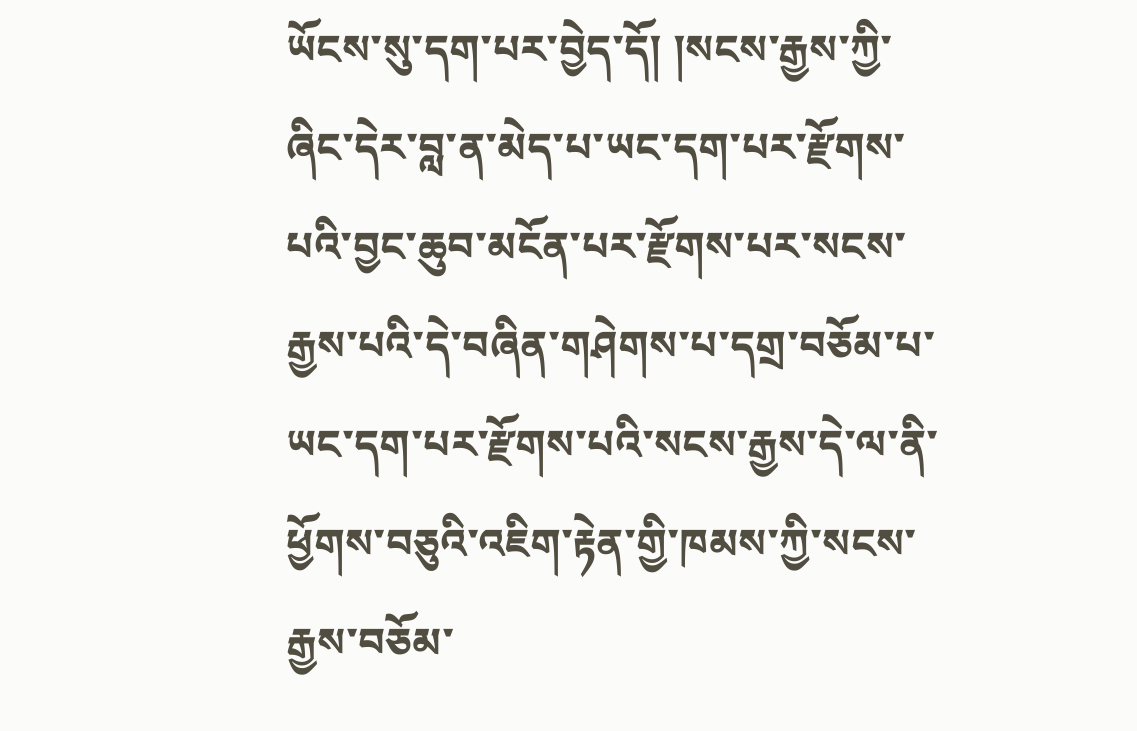ཡོངས་སུ་དག་པར་བྱེད་དོ། །སངས་རྒྱས་ཀྱི་ཞིང་དེར་བླ་ན་མེད་པ་ཡང་དག་པར་རྫོགས་པའི་བྱང་ཆུབ་མངོན་པར་རྫོགས་པར་སངས་རྒྱས་པའི་དེ་བཞིན་གཤེགས་པ་དགྲ་བཅོམ་པ་ཡང་དག་པར་རྫོགས་པའི་སངས་རྒྱས་དེ་ལ་ནི་ཕྱོགས་བཅུའི་འཇིག་རྟེན་གྱི་ཁམས་ཀྱི་སངས་རྒྱས་བཅོམ་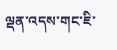ལྡན་འདས་གང་ཇི་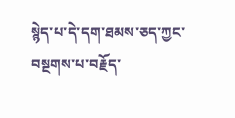སྙེད་པ་དེ་དག་ཐམས་ཅད་ཀྱང་བསྔགས་པ་བརྗོད་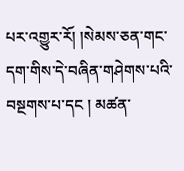པར་འགྱུར་རོ། །སེམས་ཅན་གང་དག་གིས་དེ་བཞིན་གཤེགས་པའི་བསྔགས་པ་དང ། མཚན་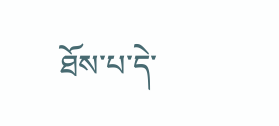ཐོས་པ་དེ་